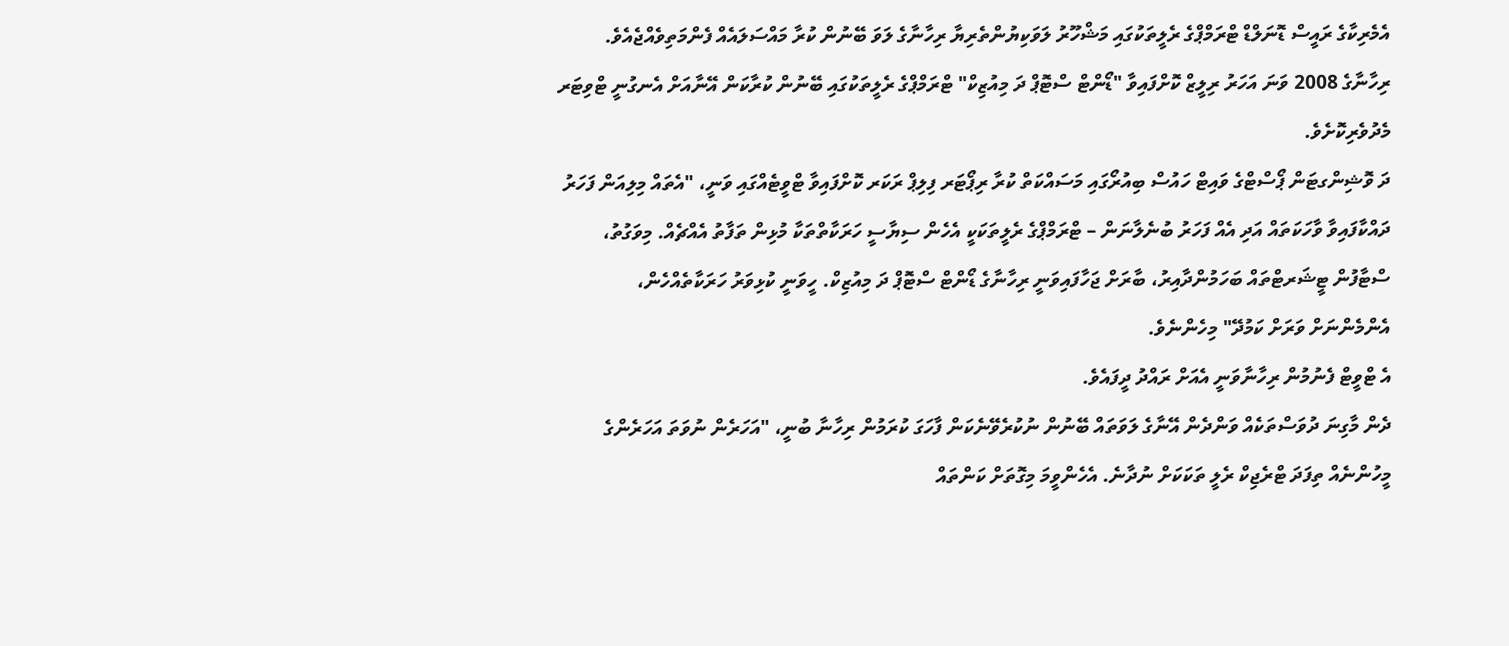އެމެރިކާގެ ރައީސް ޑޮނަލްޑް ޓްރަމްޕްގެ ރެލީތަކުގައި މަޝްހޫރު ލަވަކިޔުންތެރިޔާ ރިހާނާގެ ލަވަ ބޭނުން ކުރާ މައްސަލައެއް ފެންމަތިވެއްޖެއެވެ.
ރިހާނާގެ 2008 ވަނަ އަހަރު ރިލީޒް ކޮށްފައިވާ "ޑޯންޓް ސްޓޮޕް ދަ މިއުޒިކް" ޓްރަމްޕްގެ ރެލީތަކުގައި ބޭނުން ކުރާކަން އޭނާއަށް އެނގުނީ ޓްވިޓަރ މެދުވެރިކޮށެވެ.
ދަ ވޮޝިންގޓަން ޕޯސްޓްގެ ވައިޓް ހައުސް ބިއުރޯގައި މަސައްކަތް ކުރާ ރިޕޯޓަރ ފިލިޕް ރަކަރ ކޮށްފައިވާ ޓްވީޓެއްގައި ވަނީ، "އެތައް މިލިއަން ފަހަރު ދައްކާފައިވާ ވާހަކަތައް އަދި އެއް ފަހަރު ބުނެލާނަން – ޓްރަމްޕްގެ ރެލީތަކަކީ އެހެން ސިޔާސީ ހަރަކާތްތަކާ މުޅިން ތަފާތު އެއްޗެއް. މިވަގުތު، ސްޓާފުން ޓީޝަރޓްތައް ބަހަމުންދާއިރު، ބާރަށް ޖަހާފައިވަނީ ރިހާނާގެ ޑޯންޓް ސްޓޮޕް ދަ މިއުޒިކް. ހީވަނީ ކުޅިވަރު ހަރަކާތެއްހެން، އެންމެންނަށް ވަރަށް ކަމުދޭ" މިހެންނެވެ.
އެ ޓްވީޓް ފެނުމުން ރިހާނާވަނީ އެއަށް ރައްދު ދީފައެވެ.
ދެން މާގިނަ ދުވަސްތަކެއް ވަންދެން އޭނާގެ ލަވަތައް ބޭނުން ނުކުރެވޭނެކަން ފާހަގަ ކުރަމުން ރިހާނާ ބުނީ، "އަހަރެން ނުވަތަ އަހަރެންގެ މީހުންނެއް ތިފަދަ ޓްރެޖިކް ރެލީ ތަކަކަށް ނުދާނެ. އެހެންވީމަ މިގޮތަށް ކަންތައް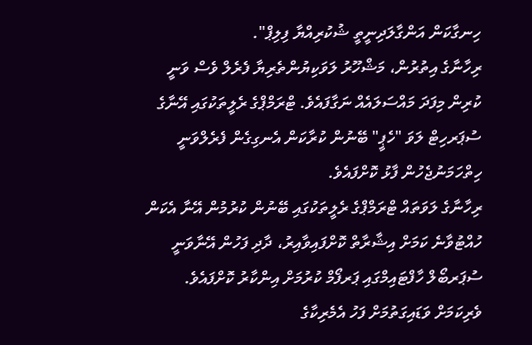ހިނގާކަން އަންގާލަދިނީތީ ޝުކުރިއްޔާ ފިލިޕް".
ރިހާނާގެ އިތުރުން، މަޝްހޫރު ލަވަކިޔުންތެރިޔާ ފެރެލް ވެސް ވަނީ ކުރިން މިފަދަ މައްސަލައެއް ނަގާފައެވެ. ޓްރަމްޕްގެ ރެލީތަކުގައި އޭނާގެ ސުޕަރހިޓް ލަވަ "ހެޕީ" ބޭނުން ކުރާކަން އެނގިގެން ފެރެލްވަނީ ހިތްހަމަނުޖެހުން ފާޅު ކޮށްފައެވެ.
ރިހާނާގެ ލަވަތައް ޓްރަމްޕްގެ ރެލީތަކުގައި ބޭނުން ކުރުމުން އޭނާ އެކަން ހުއްޓުވާނެ ކަމަށް އިޝާރާތް ކޮށްފައިވާއިރު، ދާދި ފަހުން އޭނާވަނީ ސުޕަރބޯލް ހާފްޓައިމްގައި ޕަރފޯމް ކުރުމަށް އިންކާރު ކޮށްފައެވެ.
ވެރިކަމަށް ވަޑައިގަތުމަށް ފަހު އެމެރިކާގެ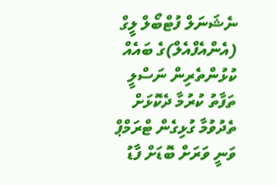ނެޝަނަލް ފުޓްބޯލް ލީގް (އެންއެފްއެލް)ގެ ބައެއް ކުޅުންތެރިން ނަސްލީ ތަފާތު ކުރުމާ ދެކޮޅަށް ތެދުވުމާ ގުޅިގެން ޓްރަމްޕް ވަނީ ވަރަށް ބޮޑަށް ފާޑު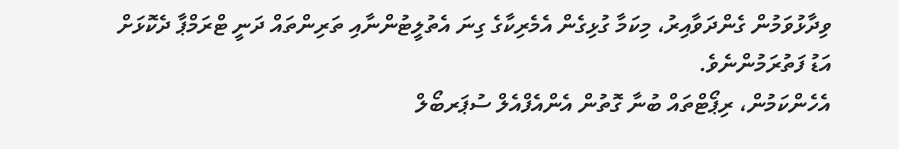ވިދާޅުވަމުން ގެންދަވާއިރު، މިކަމާ ގުޅިގެން އެމެރިކާގެ ގިނަ އެތުލީޓުންނާއި ތަރިންތައް ދަނީ ޓްރަމްޕާ ދެކޮޅަށް އަޑު ފަތުރަމުންނެވެ.
އެހެންކަމުން، ރިޕޯޓްތައް ބުނާ ގޮތުން އެންއެފްއެލް ސުޕަރބޯލް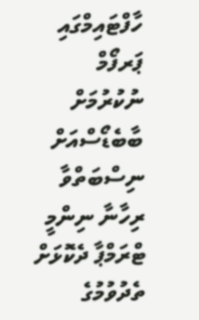ހާފްޓައިމްގައި ޕަރފޯމް ނުކުރުމަށް ބާބެޑޯސްއަށް ނިސްބަތްވާ ރިހާނާ ނިންމީ ޓްރަމްޕާ ދެކޮޅަށް ތެދުވުމުގެ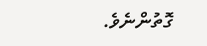ގޮތުންނެވެ.